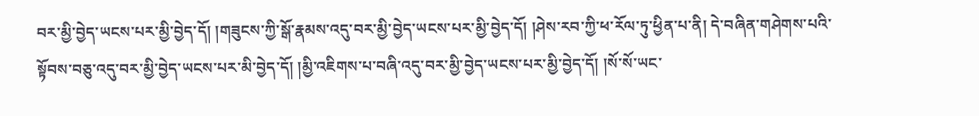བར་མྱི་བྱེད་ཡངས་པར་མྱི་བྱེད་དོ། །གཟུངས་ཀྱི་སྒོ་རྣམས་འདུ་བར་མྱི་བྱེད་ཡངས་པར་མྱི་བྱེད་དོ། །ཤེས་རབ་ཀྱི་ཕ་རོལ་ཏུ་ཕྱིན་པ་ནི། དེ་བཞིན་གཤེགས་པའི་སྟོབས་བཅུ་འདུ་བར་མྱི་བྱེད་ཡངས་པར་མི་བྱེད་དོ། །མྱི་འཇིགས་པ་བཞི་འདུ་བར་མྱི་བྱེད་ཡངས་པར་མྱི་བྱེད་དོ། །སོ་སོ་ཡང་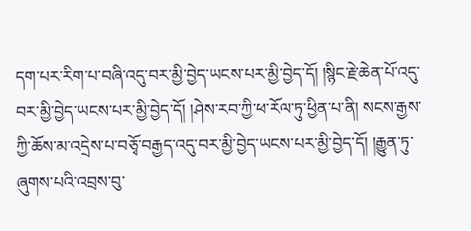དག་པར་རིག་པ་བཞི་འདུ་བར་མྱི་བྱེད་ཡངས་པར་མྱི་བྱེད་དོ། །སྙིང་རྗེ་ཆེན་པོ་འདུ་བར་མྱི་བྱེད་ཡངས་པར་མྱི་བྱེད་དོ། །ཤེས་རབ་ཀྱི་ཕ་རོལ་ཏུ་ཕྱིན་པ་ནི། སངས་རྒྱས་ཀྱི་ཆོས་མ་འདྲེས་པ་བཅྭོ་བརྒྱད་འདུ་བར་མྱི་བྱེད་ཡངས་པར་མྱི་བྱེད་དོ། །རྒྱུན་ཏུ་ཞུགས་པའི་འབྲས་བུ་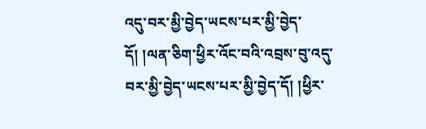འདུ་བར་མྱི་བྱེད་ཡངས་པར་མྱི་བྱེད་དོ། །ལན་ཅིག་ཕྱིར་འོང་བའི་འབྲས་བུ་འདུ་བར་མྱི་བྱེད་ཡངས་པར་མྱི་བྱེད་དོ། །ཕྱིར་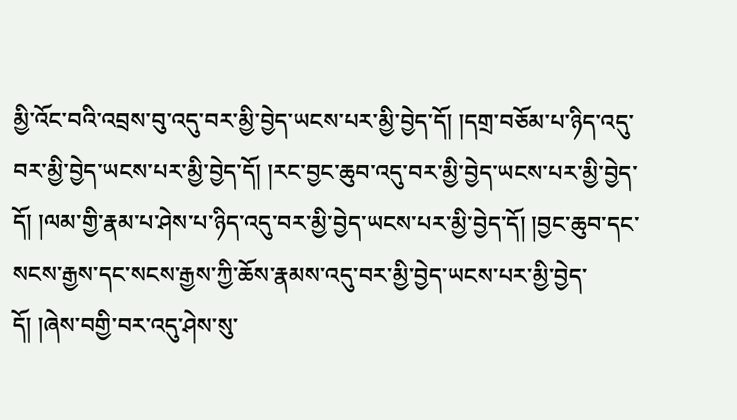མྱི་འོང་བའི་འབྲས་བུ་འདུ་བར་མྱི་བྱེད་ཡངས་པར་མྱི་བྱེད་དོ། །དགྲ་བཅོམ་པ་ཉིད་འདུ་བར་མྱི་བྱེད་ཡངས་པར་མྱི་བྱེད་དོ། །རང་བྱང་ཆུབ་འདུ་བར་མྱི་བྱེད་ཡངས་པར་མྱི་བྱེད་དོ། །ལམ་གྱི་རྣམ་པ་ཤེས་པ་ཉིད་འདུ་བར་མྱི་བྱེད་ཡངས་པར་མྱི་བྱེད་དོ། །བྱང་ཆུབ་དང་སངས་རྒྱས་དང་སངས་རྒྱས་ཀྱི་ཆོས་རྣམས་འདུ་བར་མྱི་བྱེད་ཡངས་པར་མྱི་བྱེད་དོ། །ཞེས་བགྱི་བར་འདུ་ཤེས་སུ་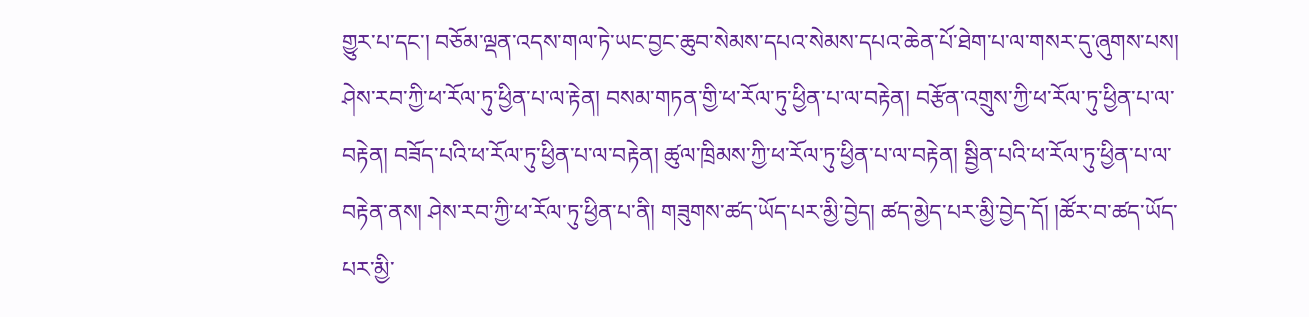གྱུར་པ་དང་། བཅོམ་ལྡན་འདས་གལ་ཏེ་ཡང་བྱང་ཆུབ་སེམས་དཔའ་སེམས་དཔའ་ཆེན་པོ་ཐེག་པ་ལ་གསར་དུ་ཞུགས་པས། ཤེས་རབ་ཀྱི་ཕ་རོལ་ཏུ་ཕྱིན་པ་ལ་རྟེན། བསམ་གཏན་གྱི་ཕ་རོལ་ཏུ་ཕྱིན་པ་ལ་བརྟེན། བརྩོན་འགྲུས་ཀྱི་ཕ་རོལ་ཏུ་ཕྱིན་པ་ལ་བརྟེན། བཟོད་པའི་ཕ་རོལ་ཏུ་ཕྱིན་པ་ལ་བརྟེན། ཚུལ་ཁྲིམས་ཀྱི་ཕ་རོལ་ཏུ་ཕྱིན་པ་ལ་བརྟེན། སྦྱིན་པའི་ཕ་རོལ་ཏུ་ཕྱིན་པ་ལ་བརྟེན་ནས། ཤེས་རབ་ཀྱི་ཕ་རོལ་ཏུ་ཕྱིན་པ་ནི། གཟུགས་ཚད་ཡོད་པར་མྱི་བྱེད། ཚད་མྱེད་པར་མྱི་བྱེད་དོ། །ཚོར་བ་ཚད་ཡོད་པར་མྱི་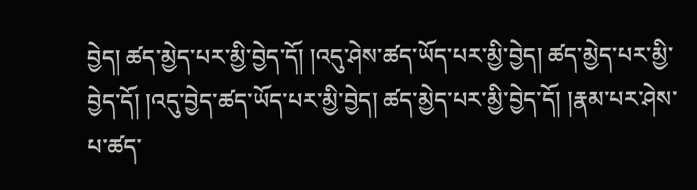བྱེད། ཚད་མྱེད་པར་མྱི་བྱེད་དོ། །འདུ་ཤེས་ཚད་ཡོད་པར་མྱི་བྱེད། ཚད་མྱེད་པར་མྱི་བྱེད་དོ། །འདུ་བྱེད་ཚད་ཡོད་པར་མྱི་བྱེད། ཚད་མྱེད་པར་མྱི་བྱེད་དོ། །རྣམ་པར་ཤེས་པ་ཚད་